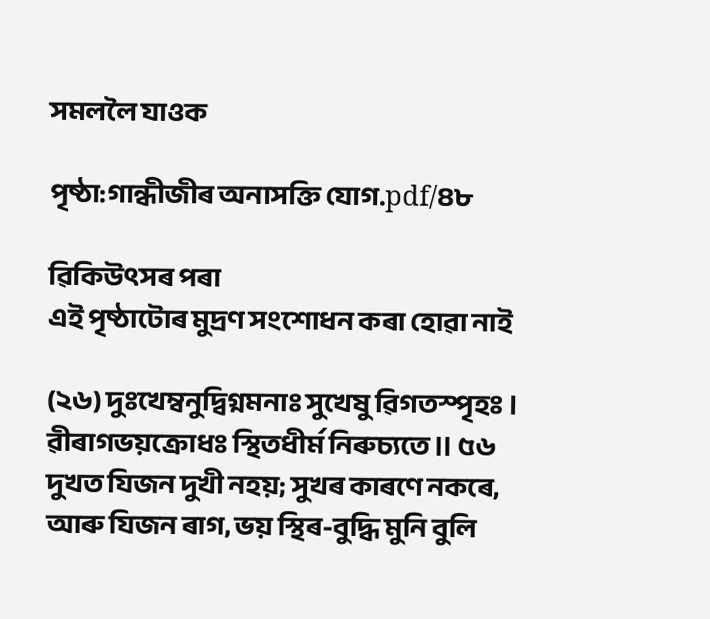সমললৈ যাওক

পৃষ্ঠা:গান্ধীজীৰ অনাসক্তি যোগ.pdf/৪৮

ৱিকিউৎসৰ পৰা
এই পৃষ্ঠাটোৰ মুদ্ৰণ সংশোধন কৰা হোৱা নাই

(২৬) দুঃখেম্বনুদ্বিগ্নমনাঃ সুখেষু ৱিগতস্পৃহঃ । ৱীৰাগভয়ক্রোধঃ স্থিতধীৰ্ম নিৰুচ্যতে ॥ ৫৬ দুখত যিজন দুখী নহয়; সুখৰ কাৰণে নকৰে, আৰু যিজন ৰাগ, ভয় স্থিৰ-বুদ্ধি মুনি বুলি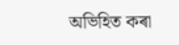অভিহিত কৰা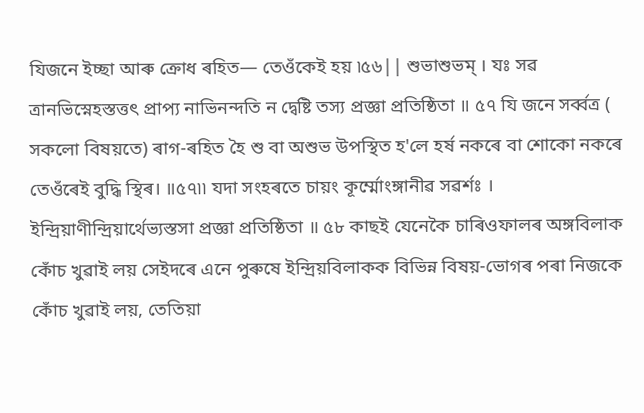যিজনে ইচ্ছা আৰু ক্ৰোধ ৰহিত— তেওঁকেই হয় ৷৫৬|| শুভাশুভম্ । যঃ সৱ ত্রানভিস্নেহস্তত্তৎ প্রাপ্য নাভিনন্দতি ন দ্বেষ্টি তস্য প্রজ্ঞা প্রতিষ্ঠিতা ॥ ৫৭ যি জনে সৰ্ব্বত্র ( সকলো বিষয়তে) ৰাগ-ৰহিত হৈ শু বা অশুভ উপস্থিত হ'লে হৰ্ষ নকৰে বা শোকো নকৰে তেওঁৰেই বুদ্ধি স্থিৰ। ॥৫৭৷৷ যদা সংহৰতে চায়ং কূৰ্ম্মোংঙ্গানীৱ সৱৰ্শঃ । ইন্দ্ৰিয়াণীন্দ্রিয়ার্থেভ্যস্তসা প্রজ্ঞা প্রতিষ্ঠিতা ॥ ৫৮ কাছই যেনেকৈ চাৰিওফালৰ অঙ্গবিলাক কোঁচ খুৱাই লয় সেইদৰে এনে পুৰুষে ইন্দ্ৰিয়বিলাকক বিভিন্ন বিষয়-ভোগৰ পৰা নিজকে কোঁচ খুৱাই লয়, তেতিয়া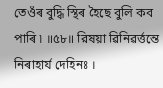তেওঁৰ বুদ্ধি স্থিৰ হৈছে বুলি কব পাৰি ৷ ॥৫৮॥ রিষয়া ৱিনিৱৰ্ত্তন্তে নিৰাহাৰ্য দেহিনঃ ।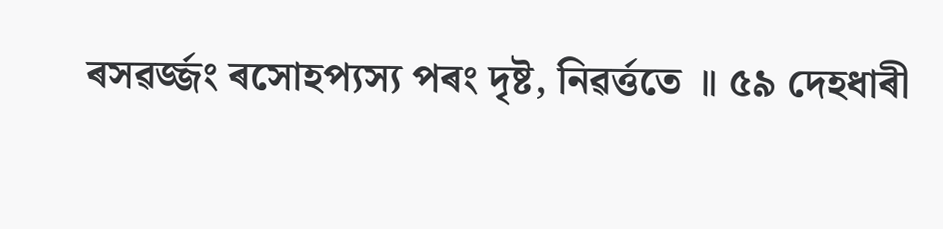ৰসৱৰ্জ্জং ৰসোহপ্যস্য পৰং দৃষ্ট, নিৱৰ্ত্ততে ॥ ৫৯ দেহধাৰী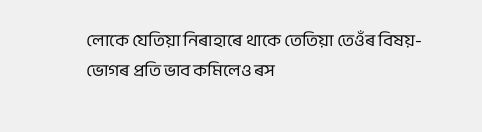লোকে যেতিয়া নিৰাহাৰে থাকে তেতিয়া তেওঁৰ বিষয়-ভোগৰ প্ৰতি ভাব কমিলেও ৰস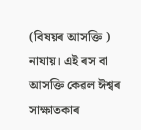(বিষয়ৰ আসক্তি ) নাযায়। এই ৰস বা আসক্তি কেৱল ঈশ্বৰ সাক্ষাতকাৰ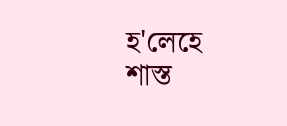হ'লেহে শাস্ত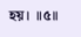হয়। ॥৫॥